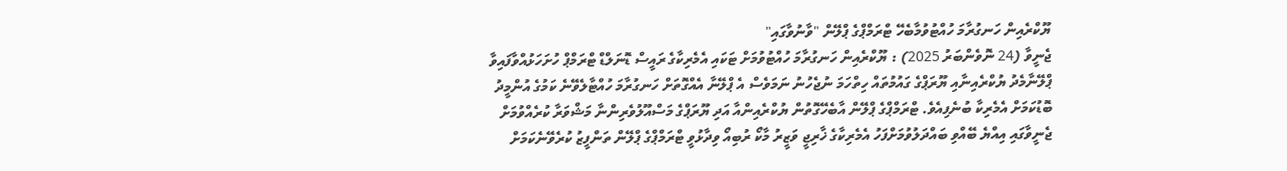ޔޫކްރެއިން ހަނގުރާމަ ހުއްޓުވުމާބެހޭ ޓްރަމްޕްގެ ޕްލޭން "ވާނުވާގައި"
ޖެނީވާ (24 ނޮވެންބަރު 2025) : ޔޫކްރެއިން ހަނގުރާމަ ހުއްޓުވުމަށް ޓަކައި އެމެރިކާގެ ރައީސް ޑޮނަލްޑް ޓްރަމްޕް ހުށަހަޅުއްވާފައިވާ ޕްލޭނާމެދު ޔުކްރެއިނާއި ޔޫރަޕްގެ ގައުމުތައް ހިތްހަމަ ނުޖެހުނު ނަމަވެސް އެ ޕްލޭނާ އެއްގޮތަށް ހަނގުރާމަ ހުއްޓާލެވޭނެ ކަމުގެ އުންމީދު ބޮޑުކަމަށް އެމެރިކާ ބުނެފިއެވެ. ޓްރަމްޕްގެ ޕްލޭން އާބެހޭގޮތުން ޔުކްރެއިންއާ އަދި ޔޫރަޕްގެ މަސްއޫލުވެރިންނާ މަޝްވަރާ ކުރެއްވުމަށް ޖެނީވާގައި އިއްޔެ ބޭއްވި ބައްދަލުވުމަށްފަހު އެމެރިކާގެ ޚާރިޖީ ވަޒީރު މާކޯ ރުބިއޯ ވިދާޅުވީ ޓްރަމްޕްގެ ޕްލޭން ތަންފީޒު ކުރެވޭނެކަމަށް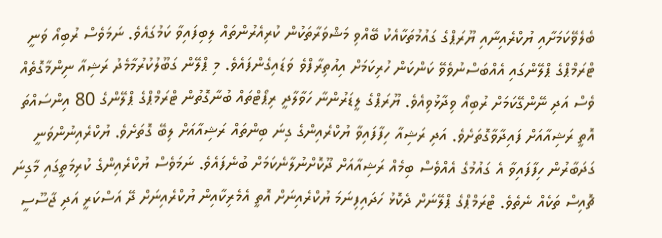ބެލެވޭކަމަށާއި ޔުކްރެއިނާއި ޔޫރަޕްގެ ގައުމުތަކާއެކު ބޭއްވި މަޝްވަރާތަކުން ކުރިއެރުންތައް ލިބިފައިވާ ކަމުގައެވެ. ނަމަވެސް ރުބިއޯ ވަނީ ޓްރަމްޕްގެ ޕްލޭންގައި އެއްބަސްނުވެވޭ ކަންކަން ހުރިކަމަށް އިއުތިރާފްވެ ވަޑައިގެންފައެވެ. މި ޕްލޭން ގަބޫލުކުރުމާމެދު ރަޝިއާ ނިންމާގޮތެއް ވެސް އަދި ނޭންގޭކަމަށް ރުބިއޯ ވިދާޅުވިއެވެ. ޔޫރަޕްގެ ލީޑަރުންނާ ހަވާލާދީ ރިޕޯޓްތައް ބުނާގޮތުން ޓްރަމްޕްގެ ޕްލޭންގެ 80 އިންސައްތަ އޮތީ ރަޝިއާއަށް ފައިދާވާގޮތަށެވެ. އަދި ރަޝިއާ ހިފާފައިވާ ޔުކްރެއިންގެ ގިނަ ބިންތައް ރަޝިއާއަށް ލިބޭ ގޮތަށެވެ. ޔުކްރެއިނުންވަނީ ގަދަބާރުން ހިފާފައިވާ އެ ގައުމުގެ އެއްވެސް ބިމެއް ރަޝިއާއަށް ދޫކޮށްނުލާނެކަމަށް ބުނެފައެވެ. ނަމަވެސް ޔުކްރެއިންގެ ކުރިމަތީގައި މާގިނަ ޗޮއިސް ތަކެއް ނެތެވެ. ޓްރަމްޕްގެ ޕްލޭނަށް ދެކޮޅު ހަދައިފިނަމަ ޔުކްރެއިނަށް އޮތީ އެމެރިކާއިން ޔުކްރެއިނަށް ދޭ އަސްކަރީ އަދި ޖާސޫސީ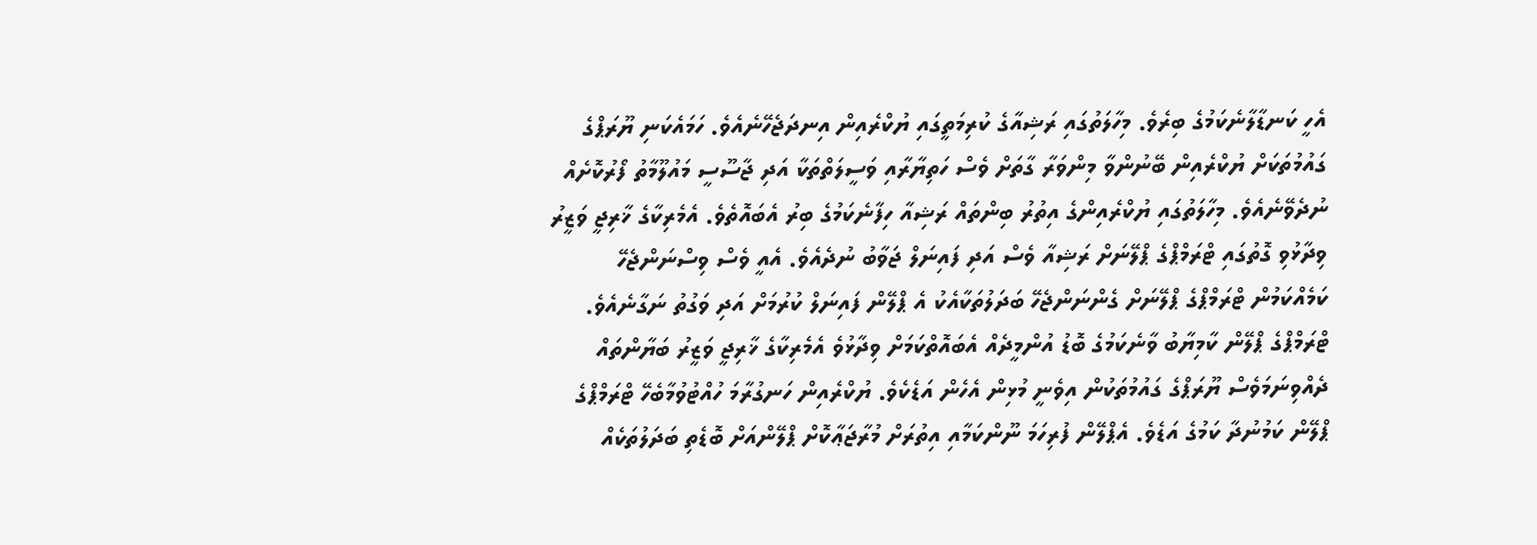އެހީ ކަނޑާލާނެކަމުގެ ބިރެވެ. މިހާލަތުގައި ރަޝިއާގެ ކުރިމަތީގައި ޔުކްރެއިން އިނދަޖެހޭނެއެވެ. ހަމައެކަނި ޔޫރަޕްގެ ގައުމުތަކަށް ޔުކްރެއިން ބޭނުންވާ މިންވަރާ ގާތަށް ވެސް ހަތިޔާރާއި ވަސީލަތްތަކާ އަދި ޖާސޫސީ މައުލޫމާތު ފޯރުކޮށެއް ނުދެވޭނެއެވެ. މިހާލަތުގައި ޔުކްރެއިންގެ އިތުރު ބިންތައް ރަޝިއާ ހިފާނެކަމުގެ ބިރު އެބައޮތެވެ. އެމެރިކާގެ ޚާރިޖީ ވަޒީރު ވިދާޅުވި ގޮތުގައި ޓްރަމްޕްގެ ޕްލޭނަށް ރަޝިއާ ވެސް އަދި ފައިނަލް ޖަވާބު ނުދެއެވެ. އެއީ ވެސް ވިސްނަންޖެހޭ ކަމެއްކަމުން ޓްރަމްޕްގެ ޕްލޭނަށް ގެންނަންޖެހޭ ބަދަލުތަކާއެކު އެ ޕްލޭން ފައިނަލް ކުރުމަށް އަދި ވަގުތު ނަގާނެއެވެ. ޓްރަމްޕްގެ ޕްލޭން ކާމިޔާބު ވާނެކަމުގެ ބޮޑު އުންމީދެއް އެބައޮތްކަމަށް ވިދާޅުވެ އެމެރިކާގެ ޚާރިޖީ ވަޒީރު ބަޔާންތައް ދެއްވިނަމަވެސް ޔޫރަޕްގެ ގައުމުތަކުން އިވެނީ މުޅިން އެހެން އަޑެކެވެ. ޔުކްރެއިން ހަނގުރާމަ ހުއްޓުވުމާބެހޭ ޓްރަމްޕްގެ ޕްލޭން ކަމުނުދާ ކަމުގެ އަޑެވެ. އެޕްލޭން ފުރިހަމަ ނޫންކަމާއި އިތުރަށް މުރާޖަޢާކޮށް ޕްލޭންއަށް ބޮޑެތި ބަދަލުތަކެއް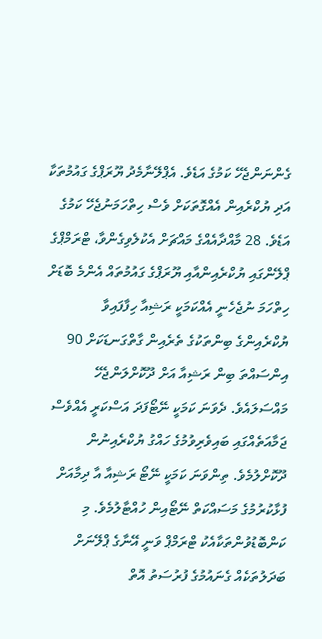ގެންނަންޖެހޭ ކަމުގެ އަޑެވެ. އެޕްލޭނާމެދު ޔޫރަޕްގެ ގައުމުތަކާ އަދި ޔުކްރެއިން އެއްގޮތަކަށް ވެސް ހިތްހަމަނުޖެހޭ ކަމުގެ އަޑެވެ. 28 މާއްދާއެއްގެ މައްޗަށް އެކުލެވިގެންވާ، ޓްރަމްޕްގެ ޕްލޭންގައި ޔުކްރެއިންއާއި ޔޫރަޕްގެ ގައުމުތައް އެންމެ ބޮޑަށް ހިތްހަމަ ނުޖެހެނީ އެއްކަމަކީ ރަޝިއާ ހިފާފައިވާ ޔުކްރެއިންގެ ބިންތަކުގެ ތެރެއިން ގާތްގަނޑަކަށް 90 އިންސައްތަ ބިން ރަޝިއާ އަށް ދޫކޮށްލަންޖެހޭ މައްސަލައެވެ. ދެވަނަ ކަމަކީ ނޭޓޯފަދަ އަސްކަރީ އެއްވެސް ޖަމާއަތެއްގައި ބައިވެރިވުމުގެ ހައްގު ޔުކްރެއިނުން ދޫކޮށްލުމެވެ. ތިންވަނަ ކަމަކީ ނޭޓޯ ރަޝިއާ އާ ދިމާއަށް ފުޅާކުރުމުގެ މަސައްކަތް ނޭޓޯއިން ހުއްޓާލުމެވެ. މި ކަންބޮޑުވުންތަކާއެކު ޓްރަމްޕް ވަނީ އޭނާގެ ޕްލޭނަށް ބަދަލުތަކެއް ގެނައުމުގެ ފުރުސަތު އޮތް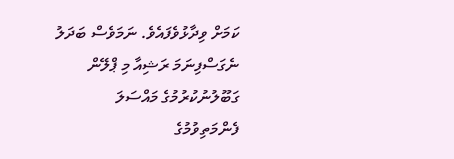ކަމަށް ވިދާޅުވެފައެވެ. ނަމަވެސް ބަދަލު ނެގަސްފިނަމަ ރަޝިއާ މި ޕްލޭން ގަބޫލުނުކުރުމުގެ މައްސަލަ ފެންމަތިވުމުގެ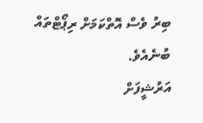ބިރު ވެސް އޮތްކަމަށް ރިޕޯޓްތައް ބުނެއެވެ.
އަރުޝީފަށް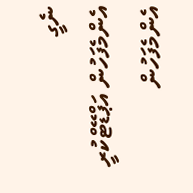ނެގީ
އެންމެފަހުން އަޕްޑޭޓްކުރީ
އެންމެފަހުން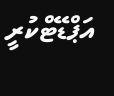އަޕްޑޭޓްކުރީ